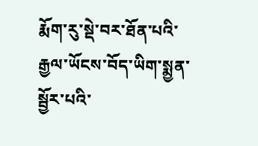རྨོག་རུ་སྡེ་བར་ཐོན་པའི་རྒྱལ་ཡོངས་བོད་ཡིག་སྨྱན་སྦྱོར་པའི་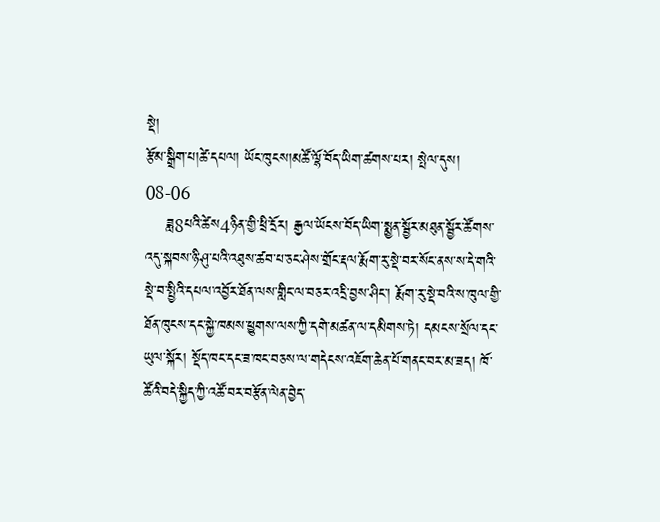སྡེ།
རྩོམ་སྒྲིག་པ།ཚེ་དཔལ། ཡོང་ཁུངས།མཚོ་ལྷོ་བོད་ཡིག་ཚགས་པར། སྤེལ་དུས། 08-06
    ཟླ8པའི་ཚེས4ཉིན་གྱི་ཕྲི་དྲོར། རྒྱལ་ཡོངས་བོད་ཡིག་སྨྱན་སྦྱོར་མཐུན་སྦྱོར་ཚོགས་འདུ་སྐབས་ཉི་ཤུ་པའི་འཐུས་ཚབ་པ་ཅང་ཤེས་གྲོང་རྡལ་རྨོག་རུ་སྡེ་བར་སོང་ནས་ས་དེ་གའི་སྡེ་བ་སྤྱིའི་དཔལ་འབྱོར་ཐོན་ལས་གླིང་ལ་བཅར་འདྲི་བྱས་ཤིང་། རྨོག་རུ་སྡེ་བའི་ས་ཁུལ་གྱི་ཐོན་ཁུངས་དང་སྐྱེ་ཁམས་ཕྱུགས་ལས་ཀྱི་དགེ་མཚན་ལ་དམིགས་ཏེ། དམངས་སྲོལ་དང་ཡུལ་སྐོར། སྡོད་ཁང་དང་ཟ་ཁང་བཅས་ལ་གདེངས་འཇོག་ཆེན་པོ་གནང་བར་མ་ཟད། ཁོ་ཚོའི་བདེ་སྐྱིད་ཀྱི་འཚོ་བར་བརྩོན་ལེན་བྱེད་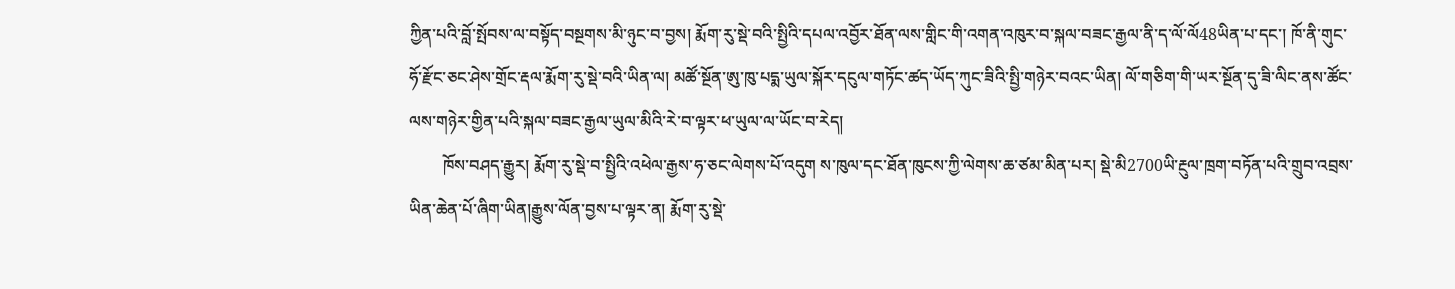ཀྱིན་པའི་བློ་སྤོབས་ལ་བསྟོད་བསྔགས་མི་ཉུང་བ་བྱས། རྨོག་རུ་སྡེ་བའི་སྤྱིའི་དཔལ་འབྱོར་ཐོན་ལས་གླིང་གི་འགན་འཁུར་བ་སྐལ་བཟང་རྒྱལ་ནི་ད་ལོ་ལོ48ཡིན་པ་དང་། ཁོ་ནི་གུང་ཧོ་རྫོང་ཅང་ཤེས་གྲོང་རྡལ་རྨོག་རུ་སྡེ་བའི་ཡིན་ལ། མཚོ་སྔོན་ཨུ་ཁུ་པདྨ་ཡུལ་སྐོར་དངུལ་གཏོང་ཚད་ཡོད་ཀུང་ཟིའི་སྤྱི་གཉེར་བའང་ཡིན། ལོ་གཅིག་གི་ཡར་སྔོན་དུ་ཟི་ལིང་ནས་ཚོང་ལས་གཉེར་གྱིན་པའི་སྐལ་བཟང་རྒྱལ་ཡུལ་མིའི་རེ་བ་ལྟར་ཕ་ཡུལ་ལ་ཡོང་བ་རེད།
        ཁོས་བཤད་རྒྱུར། རྨོག་རུ་སྡེ་བ་སྤྱིའི་འཕེལ་རྒྱས་ཧ་ཅང་ལེགས་པོ་འདུག ས་ཁུལ་དང་ཐོན་ཁུངས་ཀྱི་ལེགས་ཆ་ཙམ་མིན་པར། སྡེ་མི2700ཡི་རྔུལ་ཁྲག་བཏོན་པའི་གྲུབ་འབྲས་ཡིན་ཆེན་པོ་ཞིག་ཡིན།རྒྱུས་ལོན་བྱས་པ་ལྟར་ན། རྨོག་རུ་སྡེ་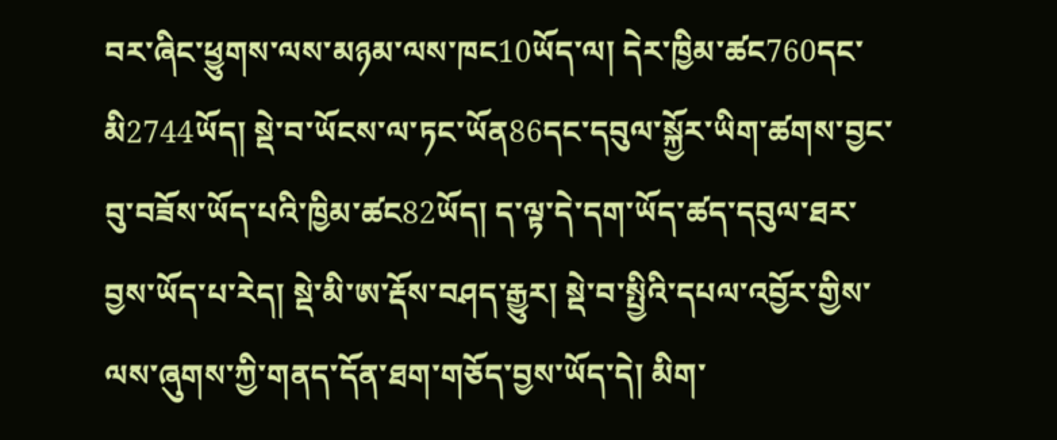བར་ཞིང་ཕྱུགས་ལས་མཉམ་ལས་ཁང10ཡོད་ལ། དེར་ཁྱིམ་ཚང760དང་མི2744ཡོད། སྡེ་བ་ཡོངས་ལ་ཏང་ཡོན86དང་དབུལ་སྐྱོར་ཡིག་ཚགས་བྱང་བུ་བཟོས་ཡོད་པའི་ཁྱིམ་ཚང82ཡོད། ད་ལྟ་དེ་དག་ཡོད་ཚད་དབུལ་ཐར་བྱས་ཡོད་པ་རེད། སྡེ་མི་ཨ་རྡོས་བཤད་རྒྱུར། སྡེ་བ་སྤྱིའི་དཔལ་འབྱོར་གྱིས་ལས་ཞུགས་ཀྱི་གནད་དོན་ཐག་གཅོད་བྱས་ཡོད་དེ། མིག་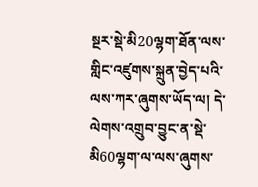སྔར་སྡེ་མི20ལྷག་ཐོན་ལས་གླིང་འཛུགས་སྐྲུན་བྱེད་པའི་ལས་ཀར་ཞུགས་ཡོད་ལ། དེ་ལེགས་འགྲུབ་བྱུང་ན་སྡེ་མི60ལྷག་ལ་ལས་ཞུགས་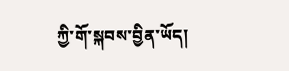ཀྱི་གོ་སྐབས་བྱིན་ཡོད།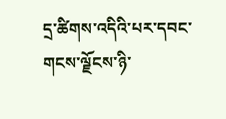དྲ་ཚིགས་འདིའི་པར་དབང་གངས་ལྗོངས་ཉི་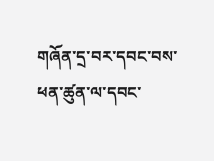གཞོན་དྲ་བར་དབང་བས་ཕན་ཚུན་ལ་དབང་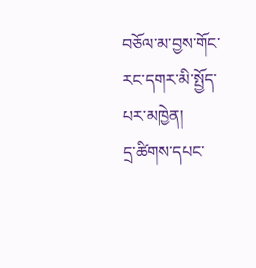བཅོལ་མ་བྱས་གོང་རང་དགར་མི་སྤྱོད་པར་མཁྱེན།
དྲ་ཚིགས་དཔང་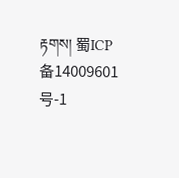རྟགས། 蜀ICP备14009601号-1